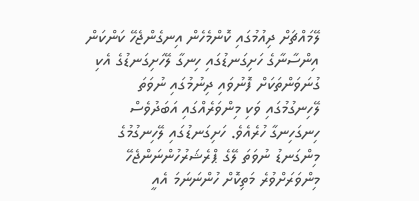ލޭމައްޗަށް ދިއުމުގައި ކޮންމެހެން އިނގެންޖެހޭ ކަންކަން
އިންސާނާގެ ހަށިގަނޑުގައި ހިނގާ ލޭހަށިގަނޑުގެ އެކި ގުނަވަންތަކަށް ފޮނުވައި ދިނުމުގައި ނުވަތަ ލޭހިނގުމުގައި ވަކި މިންވަރެއްގައި އަބަދުވެސް ހިނގަހިނގާ ހުރެއެވެ. ހަށިގަނޑުގައި ލޭހިނގުމުގެ މިންގަނޑު ނުވަތަ ލޭގެ ޕްރެޝަރުހުންނަންޖެހޭ މިންވަރަށްވުރެ މަތިކޮށް ހުންނަނަމަ އެއީ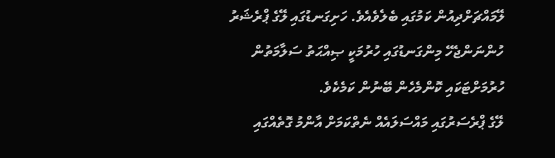ލޭމައްޗަށްދިއުން ކަމުގައި ބެލެވެއެވެ. ހަށިގަނޑުގައި ލޭގެ ޕްރެޝަރު ހުންނަންޖެހޭ މިންގަނޑުގައި ހުރުމަކީ ޞިއްޙަތު ސަލާމަތުން ހުރުމަށްޓަކައި ކޮންމެހެން ބޭނުން ކަމެކެވެ.
ލޭގެ ޕްރެސަރުގައި މައްސަލައެއް ނެތްކަމަށް އާންމު ގޮތެއްގައި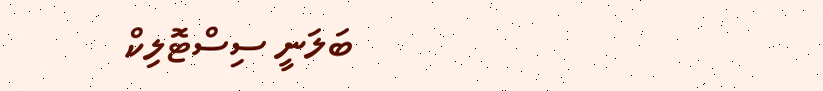ބަލަނީ ސިސްޓޮލިކް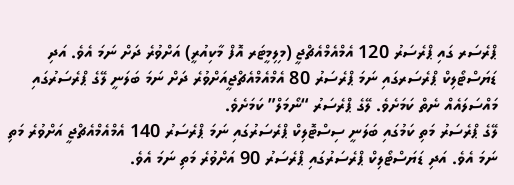ޕްރެސަރ ގައި ޕްރެސަރު 120 އެމްއެމްއެޗްޖީ (މިލިމީޓަރ އޮފް މާކިއުރީ) އަށްވުރެ ދަށް ނަމަ އެވެ. އަދި ޑަޔަސްޓޯލިކް ޕްރެސަރގައި ނަމަ ޕްރެސަރު 80 އެމްއެމްއެޗްޖީއަށްވުރެ ދަށް ނަމަ ބަލަނީ ލޭގެ ޕްރެސަރުގައި މައްސަލައެއް ނެތް ކަމަށެވެ. ލޭގެ ޕްރެސަރު “ނޯމަލް” ކަމަށެވެ.
ލޭގެ ޕްރެސަރު މަތި ކަމުގައި ބަލަނީ ސިސްޓޮލިކް ޕްރެސަރުގައި ނަމަ ޕްރެސަރު 140 އެމްއެމްއެޗްޖީ އަށްވުރެ މަތި ނަމަ އެވެ. އަދި ޑަޔަސްޓޯލިކް ޕްރެސަރުގައި ޕްރެސަރު 90 އަށްވުރެ މަތި ނަމަ އެވެ.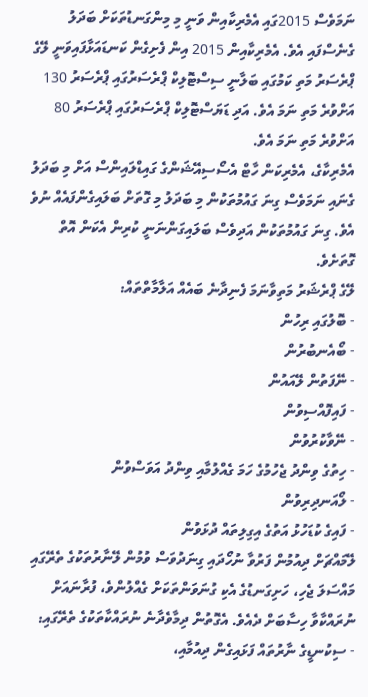ނަމަވެސް 2015ގައި އެމެރިކާއިން ވަނީ މި މިންގަނޑުތަކަށް ބަދަލު ގެނެސްފައި އެވެ. އެމެރިކާއިން 2015 އިން ފެށިގެން ކަނޑައަޅާފައިވަނީ ލޭގެ ޕްރެސަރު މަތި ކަމުގައި ބަލާނީ ސިސްޓޮލިކް ޕްރެސަރުގައި ޕްރެސަރު 130 އަށްވުރެ މަތި ނަމަ އެވެ. އަދި ޑަޔަސްޓޮލިކް ޕްރެސަރުގައި ޕްރެސަރު 80 އަށްވުރެ މަތި ނަމަ އެވެ.
އެމެރިކާގެ، އެމެރިކަން ހާޓް އެސޯސިއޭޝަންގެ ގައިޑްލައިންސް އަށް މި ބަދަލު ގެނައި ނަމަވެސް ގިނަ ގައުމުތަކުން މި ބަދަލު މި ގޮތަށް ބަލައިގެންފައެއް ނުވެ އެވެ. ގިނަ ގައުމުތަކުން އަދިވެސް ބަލައިގަންނަނީ ކުރިން އެކަން އޮތް ގޮތަށެވެ.
ލޭގެ ޕްރެޝަރު މަތިވާނަމަ ފެނިދާނެ ބައެއް އަލާމާތްތައް:
- ބޮލުގައި ރިހުން
- ބޯއެނބުރުން
- ނޭފަތުން ލޭއައުން
- ފައިފޮއްސިވުން
- ނޭވާކުރުވުން
- ހިތުގެ ވިންދު ޖެހުމުގެ ހަމަ ގެއްލުމާއި ވިންދު އަވަސްވުން
- ލޯއަނދިރިވުން
- ފައިގެ ކުޑަހުޅު އަތުގެ އިގިލިތައް ދުޅަވުން
ލޭމައްޗަށް ދިއުމުން ފަރުވާ ނުހޯދައި ގިނަދުވަސް ވުމުން ލޭނާރުތަކުގެ ތެރޭގައި މައްސަލަ ޖެހި، ހަށިގަނޑުގެ އެކި ގުނަވަންތަކަށް ގެއްލުންވެ، ފުރާނައަށް ނުރައްކާވާ ހިސާބަށް ދެއެވެ. އެގޮތުން ދިމާވެދާނެ ނުރައްކާތަކުގެ ތެރޭގައި:
- ސިކުނޑީގެ ނާރުތައް ފަޅައިގެން ދިއުމާއި،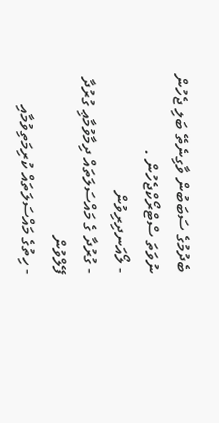ބެދުމުގެ ސަބަބުން ވާގިނެތޭ ބަލި ޖެހުން ނުވަތަ ސްޓްރޯކްޖެހުން .
- ލޯއަނދިރިވުން
- ގުރުދާ ގެ މައްސަލަތައް ދިމާވުމާޢި ގުރުދާ ފޭލްވުން
- ހިތުގެ މައްސަލަތައް ކުރިމަތިވުމާއި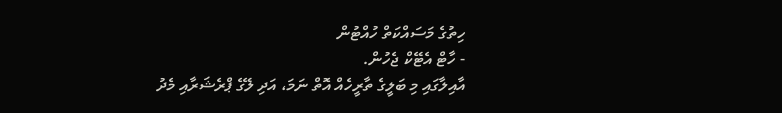ހިތުގެ މަސައްކަތް ހުއްޓުން
- ހާޓް އެޓޭކް ޖެހުން.
އާއިލާގައި މި ބަލީގެ ތާރީހެއް އޮތް ނަމަ، އަދި ލޭގެ ޕްރެޝަރާއި މެދު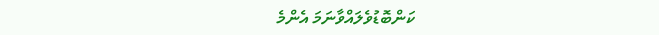ކަންބޮޑުވެލައްވާނަމަ އެންމެ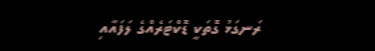ރަނގަޅު ގޮތަކީ ޑޮކްޓަރެއްގެ ލަފައާއި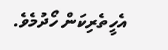އެހީތެރިކަން ހޯދުމެވެ.